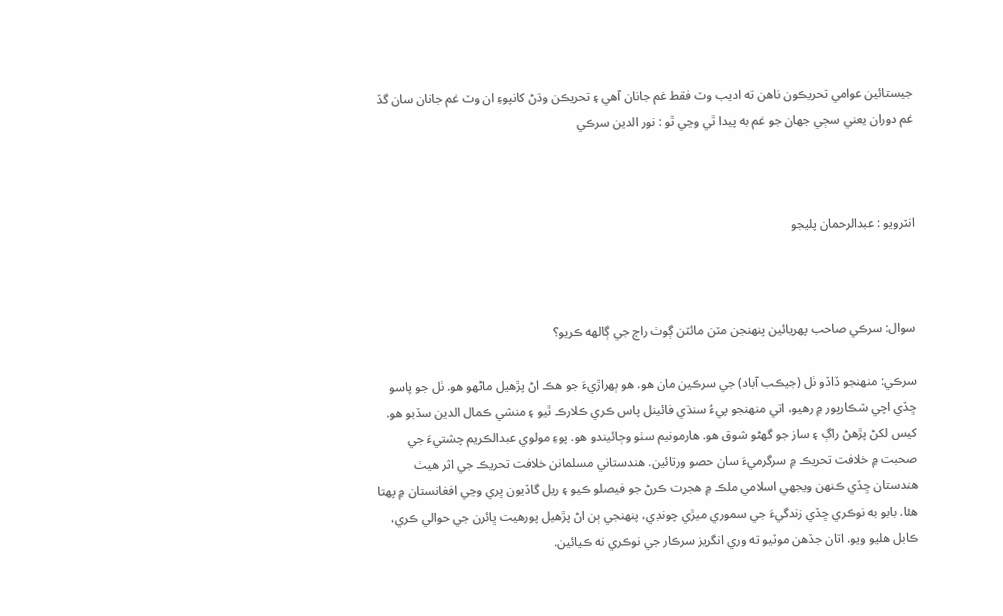جيستائين عوامي تحريڪون ناهن ته اديب وٽ فقط غم جانان آهي ۽ تحريڪن وڌڻ کانپوءِ ان وٽ غم جانان سان گڏ غم دوران يعني سڄي جهان جو غم به پيدا ٿي وڃي ٿو : نور الدين سرڪي



انٽرويو : عبدالرحمان پليجو



سوال: سرڪي صاحب پهريائين پنهنجن مٽن مائٽن ڳوٺ راڄ جي ڳالهه ڪريو؟

سرڪي: منهنجو ڏاڏو ٺل (جيڪب آباد) جي سرڪين مان هو. هو ٻهراڙيءَ جو هڪ اڻ پڙهيل ماڻهو هو. ٺل جو پاسو ڇڏي اچي شڪارپور ۾ رهيو، اتي منهنجو پيءُ سنڌي فائينل پاس ڪري ڪلارڪ ٿيو ۽ منشي ڪمال الدين سڏبو هو. کيس لکڻ پڙهڻ راڳ ۽ ساز جو گهڻو شوق هو. هارمونيم سٺو وڄائيندو هو. پوءِ مولوي عبدالڪريم چشتيءَ جي صحبت ۾ خلافت تحريڪ ۾ سرگرميءَ سان حصو ورتائين. هندستاني مسلمانن خلافت تحريڪ جي اثر هيٺ هندستان ڇڏي ڪنهن ويجهي اسلامي ملڪ ۾ هجرت ڪرڻ جو فيصلو ڪيو ۽ ريل گاڏيون ڀري وڃي افغانستان ۾ پهتا هئا. بابو به نوڪري ڇڏي زندگيءَ جي سموري ميڙي چونڊي، پنهنجي ٻن اڻ پڙهيل پورهيت ڀائرن جي حوالي ڪري، ڪابل هليو ويو. اتان جڏهن موٽيو ته وري انگريز سرڪار جي نوڪري نه ڪيائين.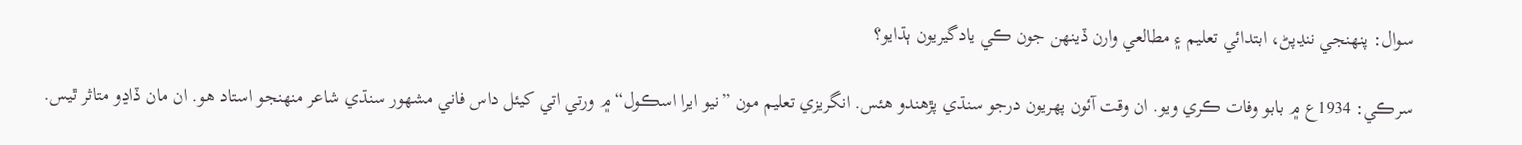سوال: پنهنجي ننڍپڻ، ابتدائي تعليم ۽ مطالعي وارن ڏينهن جون ڪي يادگيريون ٻڌايو؟

سرڪي: 1934ع ۾ بابو وفات ڪري ويو. ان وقت آئون پهريون درجو سنڌي پڙهندو هئس. انگريزي تعليم مون ”نيو ايرا اسڪول“ ۾ ورتي اتي کيئل داس فاني مشهور سنڌي شاعر منهنجو استاد هو. ان مان ڏاڍو متاثر ٿيس.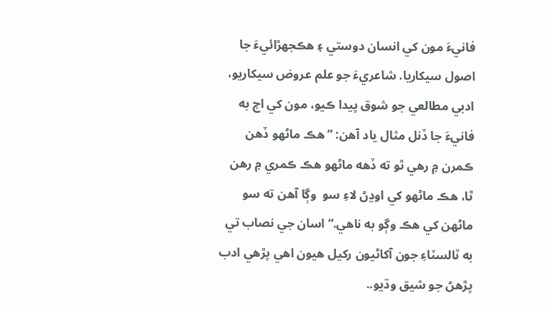فانيءَ مون کي انسان دوستي ۽ هڪجهڙائيءَ جا اصول سيکاريا. شاعريءَ جو علم عروض سيکاريو، ادبي مطالعي جو شوق پيدا ڪيو، مون کي اڄ به فانيءَ جا ڏنل مثال ياد آهن: ”هڪ ماڻهو ڏهن ڪمرن ۾ رهي ٿو ته ڏهه ماڻهو هڪ ڪمري ۾ رهن ٿا، هڪ ماڻهو کي اوڍڻ لاءِ سو  وڳا آهن ته سو ماڻهن کي هڪ وڳو به ناهي.“ اسان جي نصاب تي به ٽالسٽاءِ جون آکاڻيون رکيل هيون اهي پڙهي ادب پڙهڻ جو شيق وڌيو..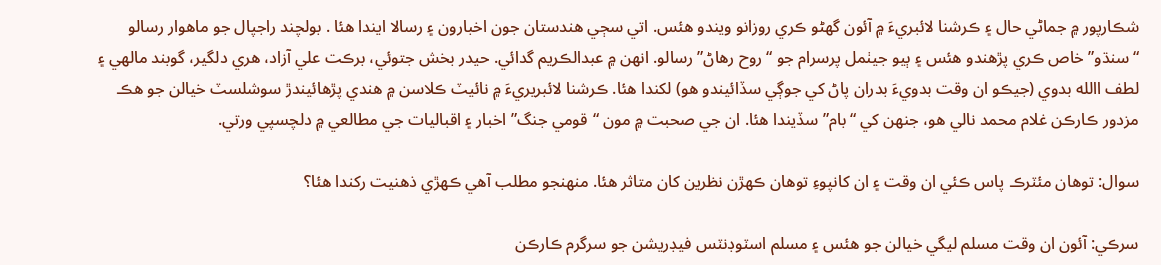شڪارپور ۾ جماڻي حال ۽ ڪرشنا لائبريءَ ۾ آئون گهڻو ڪري روزانو ويندو هئس. اتي سڄي هندستان جون اخبارون ۽ رسالا ايندا هئا . بولچند راجپال جو ماهوار رسالو “سنڌو” خاص ڪري پڙهندو هئس ۽ ٻيو جيٺمل پرسرام جو “روح رهاڻ” رسالو. انهن ۾ عبدالڪريم گدائي. حيدر بخش جتوئي، برڪت علي آزاد، هري دلگير، گوبند مالهي ۽ لطف االله بدوي (جيڪو ان وقت بدويءَ بدران پاڻ کي جوڳي سڏائيندو هو) لکندا هئا. ڪرشنا لائبريريءَ ۾ نائيٽ ڪلاسن ۾ هندي پڙهائيندڙ سوشلسٽ خيالن جو هڪ مزدور ڪارڪن غلام محمد نالي هو، جنهن کي “بام” سڏيندا هئا. ان جي صحبت ۾ مون “قومي جنگ” اخبار ۽ اقباليات جي مطالعي ۾ دلچسپي ورتي.

سوال: توهان مئٽرڪ پاس ڪئي ان وقت ۽ ان کانپوءِ توهان ڪهڙن نظرين کان متاثر هئا. منهنجو مطلب آهي ڪهڙي ذهنيت رکندا هئا؟

سرڪي: آئون ان وقت مسلم ليگي خيالن جو هئس ۽ مسلم اسٽوڊنٽس فيڊريشن جو سرگرم ڪارڪن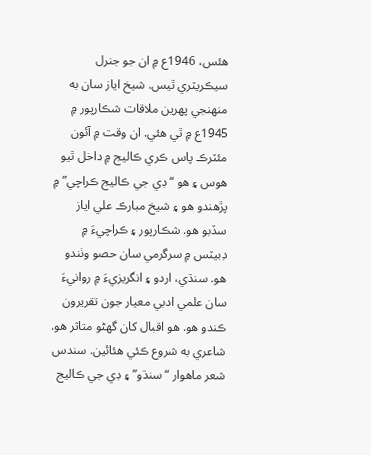هئس، 1946ع ۾ ان جو جنرل سيڪريٽري ٿيس. شيخ اياز سان به منهنجي پهرين ملاقات شڪارپور ۾ 1945ع ۾ ٿي هئي. ان وقت ۾ آئون مئٽرڪ پاس ڪري ڪاليج ۾ داخل ٿيو هوس ۽ هو “ڊي جي ڪاليج ڪراچي” ۾ پڙهندو هو ۽ شيخ مبارڪ علي اياز سڏبو هو. شڪارپور ۽ ڪراچيءَ ۾ ڊبيٽس ۾ سرگرمي سان حصو وٺندو هو. سنڌي، اردو ۽ انگريزيءَ ۾ روانيءَ سان علمي ادبي معيار جون تقريرون ڪندو هو. هو اقبال کان گهڻو متاثر هو. شاعري به شروع ڪئي هئائين. سندس شعر ماهوار “سنڌو” ۽ ڊي جي ڪاليج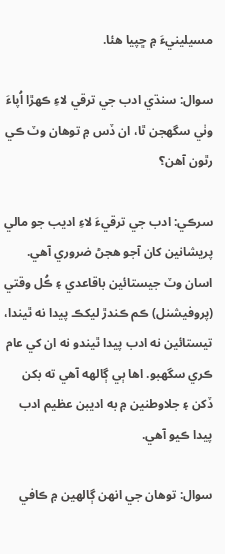مسيلينيءَ ۾ ڇپيا هئا.

سوال: سنڌي ادب جي ترقي لاءِ ڪهڙا اُپاءَ وٺي سگهجن ٿا، ان ڏس ۾ توهان وٽ ڪي رٿون آهن؟

سرڪي: ادب جي ترقيءَ لاءِ اديب جو مالي پريشانين کان آجو هجڻ ضروري آهي. اسان وٽ جيستائين باقاعدي ۽ ڪُل وقتي (پروفيشنل) ڪم ڪندڙ ليکڪ پيدا نه ٿيندا، تيستائين نه ادب پيدا ٿيندو نه ان کي عام ڪري سگهبو. اها ٻي ڳالهه آهي ته بکن ڏکن ۽ جلاوطنين ۾ به اديبن عظيم ادب پيدا ڪيو آهي.

سوال: توهان جي انهن ڳالهين ۾ ڪافي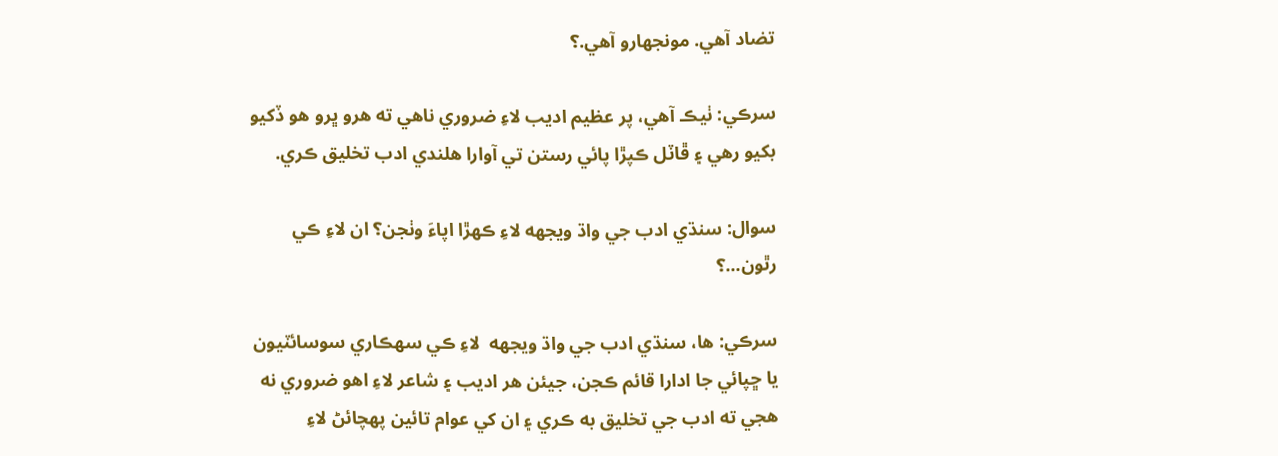تضاد آهي. مونجهارو آهي.؟

سرڪي: ٺيڪ آهي، پر عظيم اديب لاءِ ضروري ناهي ته هرو ڀرو هو ڏکيو بکيو رهي ۽ ڦاٽل ڪپڙا پائي رستن تي آوارا هلندي ادب تخليق ڪري.

سوال: سنڌي ادب جي واڌ ويجھه لاءِ ڪهڙا اپاءَ وٺجن؟ ان لاءِ ڪي رٿون...؟

سرڪي: ها، سنڌي ادب جي واڌ ويجھه  لاءِ ڪي سهڪاري سوسائٽيون يا ڇپائي جا ادارا قائم ڪجن، جيئن هر اديب ۽ شاعر لاءِ اهو ضروري نه هجي ته ادب جي تخليق به ڪري ۽ ان کي عوام تائين پهچائڻ لاءِ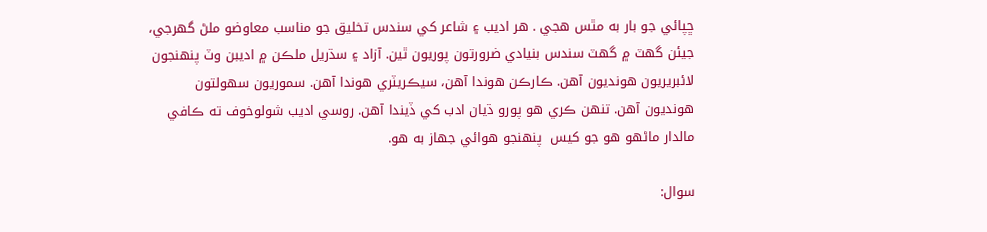ڇپائي جو بار به مٿس هجي . هر اديب ۽ شاعر کي سندس تخليق جو مناسب معاوضو ملڻ گهرجي، جيئن گهٽ ۾ گهٽ سندس بنيادي ضرورتون پوريون ٿين. آزاد ۽ سڌريل ملڪن ۾ اديبن وٽ پنهنجون لائبريريون هونديون آهن. ڪارڪن هوندا آهن، سيڪريٽري هوندا آهن. سموريون سهولتون هونديون آهن. تنهن ڪري هو پورو ڌيان ادب کي ڏيندا آهن. روسي اديب شولوخوف ته ڪافي مالدار ماڻهو هو جو کيس  پنهنجو هوائي جهاز به هو.

سوال: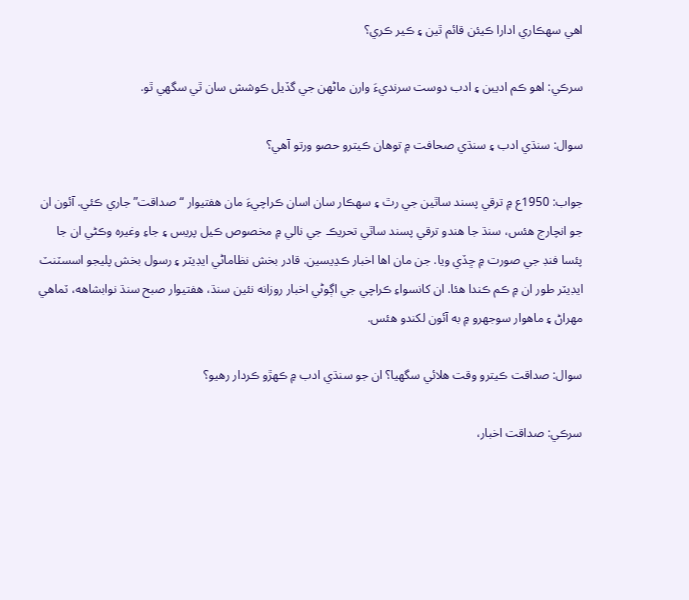اهي سهڪاري ادارا ڪيئن قائم ٿين ۽ ڪير ڪري؟

سرڪي: اهو ڪم اديبن ۽ ادب دوست سرنديءَ وارن ماڻهن جي گڏيل ڪوشش سان ٿي سگهي ٿو.

سوال: سنڌي ادب ۽ سنڌي صحافت ۾ توهان ڪيترو حصو ورتو آهي؟

جواب: 1950ع ۾ ترقي پسند ساٿين جي رٿ ۽ سهڪار سان اسان ڪراچيءَ مان هفتيوار “صداقت” جاري ڪئي. آئون ان جو انچارج هئس، سنڌ جا هندو ترقي پسند ساٿي تحريڪ جي نالي ۾ مخصوص ڪيل پريس ۽ جاءِ وغيره وڪڻي ان جا پئسا فنڊ جي صورت ۾ ڇڏي ويا. جن مان اها اخبار ڪڍيسين. قادر بخش نظاماڻي ايڊيٽر ۽ رسول بخش پليجو اسسٽنٽ ايڊيٽر طور ان ۾ ڪم ڪندا هئا. ان کانسواءِ ڪراچي جي اڳوڻي اخبار روزانه نئين سنڌ، هفتيوار صبح سنڌ نوابشاهه، ٽماهي مهراڻ ۽ ماهوار سوجهرو ۾ به آئون لکندو هئس.

سوال: صداقت ڪيترو وقت هلائي سگهيا؟ ان جو سنڌي ادب ۾ ڪهڙو ڪردار رهيو؟

سرڪي: صداقت اخبار،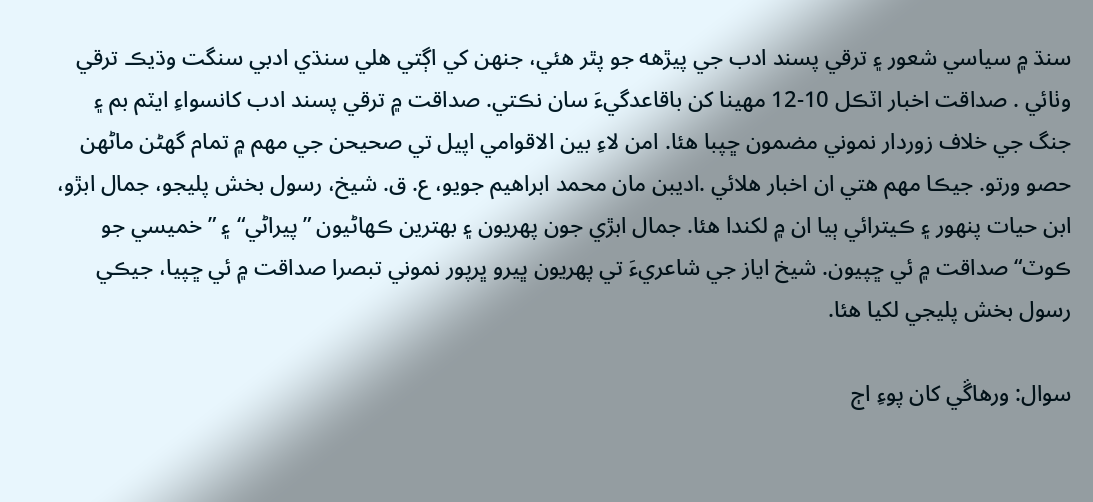سنڌ ۾ سياسي شعور ۽ ترقي پسند ادب جي پيڙهه جو پٿر هئي، جنهن کي اڳتي هلي سنڌي ادبي سنگت وڌيڪ ترقي وٺائي . صداقت اخبار اٽڪل 10-12 مهينا کن باقاعدگيءَ سان نڪتي. صداقت ۾ ترقي پسند ادب کانسواءِ ايٽم بم ۽ جنگ جي خلاف زوردار نموني مضمون ڇپبا هئا. امن لاءِ بين الاقوامي اپيل تي صحيحن جي مهم ۾ تمام گهڻن ماڻهن حصو ورتو. جيڪا مهم هتي ان اخبار هلائي .اديبن مان محمد ابراهيم جويو، ع. ق. شيخ، رسول بخش پليجو، جمال ابڙو، ابن حيات پنهور ۽ ڪيترائي ٻيا ان ۾ لکندا هئا. جمال ابڙي جون پهريون ۽ بهترين ڪهاڻيون ”پيراڻي“ ۽ ”خميسي جو ڪوٽ“ صداقت ۾ ئي ڇپيون. شيخ اياز جي شاعريءَ تي پهريون ڀيرو ڀرپور نموني تبصرا صداقت ۾ ئي ڇپيا، جيڪي رسول بخش پليجي لکيا هئا.

سوال: ورهاڱي کان پوءِ اڄ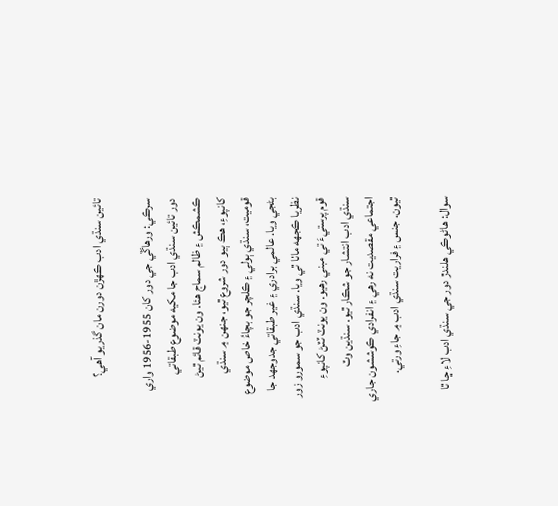تائين سنڌي ادب ڪهڙن دورن مان گذريو آهي؟

سرڪي: ورهاڱي جي دور کان 1955-1956 واري دور تائين سنڌي ادب جا مکيه موضوع طبقاتي ڪشمڪش ۽ ظالم سماج هئا. ون يونٽ قائم ٿيڻ کانپوءِ، هڪ ٻيو دور شروع ٿيو، جنهن ۾ سنڌي قوميت، سنڌي ٻولي ۽ ڪلچر جو بچاءُ خاص موضوع بڻجي ويا. عالمي برادري ۽ غير طبقاتي جدوجهد جا نظريا ڪجهه ماٺا ٿي ويا. سنڌي ادب جو سمورو زور قوم پرستيءَ تي مبني رهيو. ون يونٽ ٽٽڻ کانپوءِ سنڌي ادب انتشار جو شڪار ٿيو. سنڌين وٽ اجتماعي مقصديت نه رهي ۽ انفرادي ڪوششون جاري ٿيون. جنس ۽ فراريت سنڌي ادب ۾ جاءِ ورتي.

سوال: هاڻوڪي هلندڙ دور جي سنڌي ادب لاءِ ڇا ٿا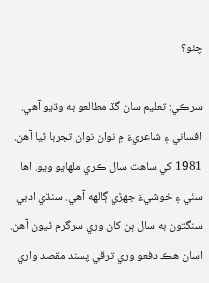چئو؟

سرڪي: تعليم سان گڏ مطالعو به وڌيو آهي. افساني ۽ شاعريءَ ۾ نوان نوان تجربا ٿيا آهن. 1981 کي ساهت سال ڪري ملهايو ويو. اها سٺي ۽ خوشيءَ جهڙي ڳالهه آهي. سنڌي ادبي سنگتون به سال ٻن کان وري سرگرم ٿيون آهن. اسان هڪ دفعو وري ترقي پسند مقصد واري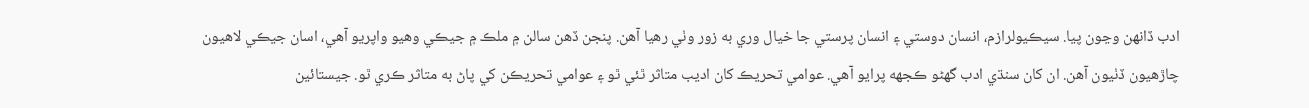ادب ڏانهن وڃون پيا. سيڪيولرازم، انسان دوستي ۽ انسان پرستي جا خيال وري به زور وٺي رهيا آهن. پنجن ڏهن سالن ۾ ملڪ ۾ جيڪي وهيو واپريو آهي، اسان جيڪي لاهيون چاڙهيون ڏٺيون آهن. ان کان سنڌي ادب گهڻو ڪجهه پرايو آهي. عوامي تحريڪ کان اديب متاثر ٿئي ٿو ۽ عوامي تحريڪن کي پاڻ به متاثر ڪري ٿو. جيستائين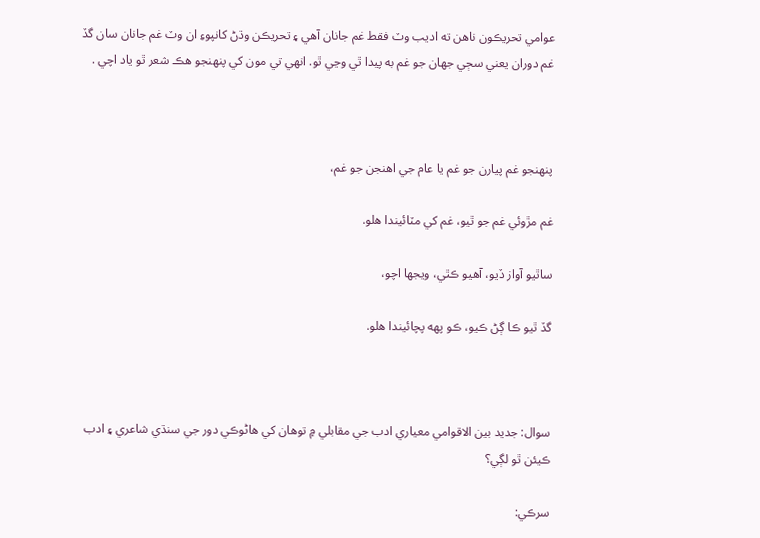عوامي تحريڪون ناهن ته اديب وٽ فقط غم جانان آهي ۽ تحريڪن وڌڻ کانپوءِ ان وٽ غم جانان سان گڏ غم دوران يعني سڄي جهان جو غم به پيدا ٿي وڃي ٿو. انهي تي مون کي پنهنجو هڪ شعر ٿو ياد اچي .



پنهنجو غم پيارن جو غم يا عام جي اهنجن جو غم،

غم مڙوئي غم جو ٿيو، غم کي مٽائيندا هلو.

ساٿيو آواز ڏيو، آهيو ڪٿي، ويجها اچو،

گڏ ٿيو ڪا ڳڻ ڪيو، ڪو پهه پچائيندا هلو.



سوال: جديد بين الاقوامي معياري ادب جي مقابلي ۾ توهان کي هاڻوڪي دور جي سنڌي شاعري ۽ ادب ڪيئن ٿو لڳي؟

سرڪي: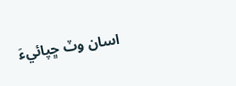اسان وٽ ڇپائيءَ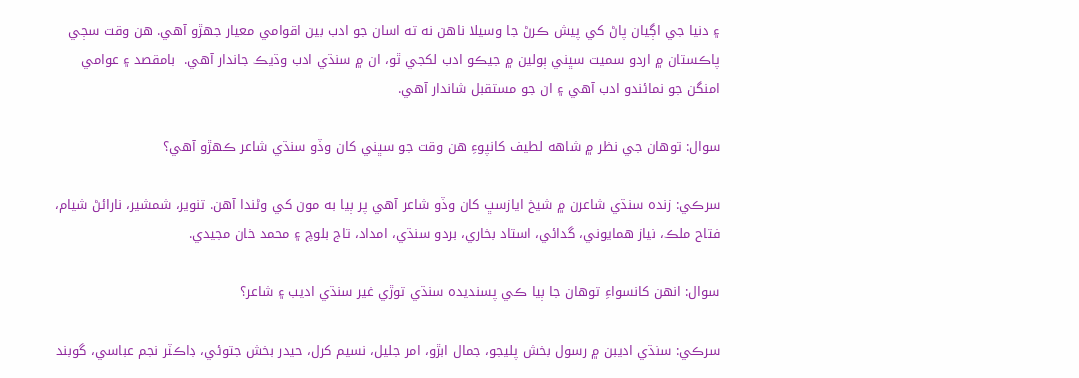۽ دنيا جي اڳيان پاڻ کي پيش ڪرڻ جا وسيلا ناهن نه ته اسان جو ادب بين اقوامي معيار جهڙو آهي. هن وقت سڄي پاڪستان ۾ اردو سميت سڀني ٻولين ۾ جيڪو ادب لکجي ٿو، ان ۾ سنڌي ادب وڌيڪ جاندار آهي.  بامقصد ۽ عوامي امنگن جو نمائندو ادب آهي ۽ ان جو مستقبل شاندار آهي.

سوال: توهان جي نظر ۾ شاهه لطيف کانپوءِ هن وقت جو سڀني کان وڏو سنڌي شاعر ڪهڙو آهي؟

سرڪي: زنده سنڌي شاعرن ۾ شيخ ايازسڀ کان وڏو شاعر آهي پر ٻيا به مون کي وڻندا آهن. تنوير، شمشير، نارائڻ شيام، فتاح ملڪ، نياز همايوني، گدائي، استاد بخاري، بردو سنڌي، امداد، تاج بلوچ ۽ محمد خان مجيدي.

سوال: انهن کانسواءِ توهان جا ٻيا ڪي پسنديده سنڌي توڙي غير سنڌي اديب ۽ شاعر؟

سرڪي: سنڌي اديبن ۾ رسول بخش پليجو، جمال ابڙو، امر جليل، نسيم کرل، حيدر بخش جتوئي، ڊاڪٽر نجم عباسي، گوبند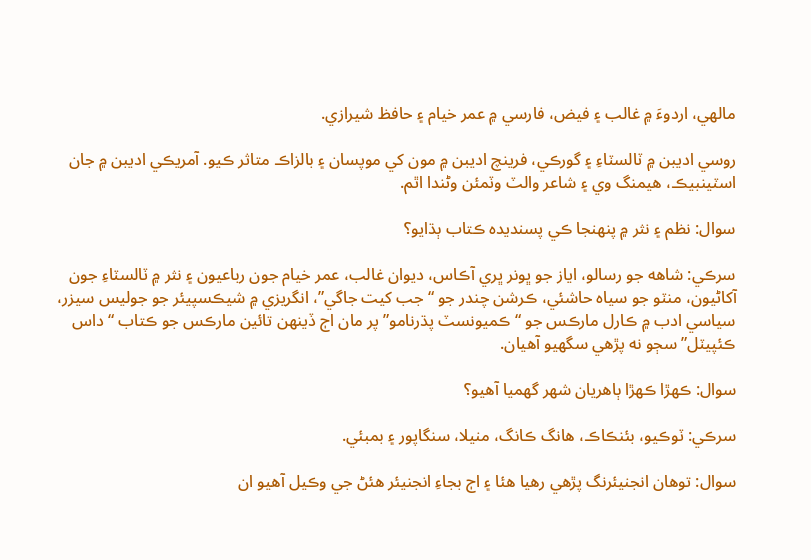مالهي، اردوءَ ۾ غالب ۽ فيض، فارسي ۾ عمر خيام ۽ حافظ شيرازي.

روسي اديبن ۾ ٽالسٽاءِ ۽ گورڪي، فرينچ اديبن ۾ مون کي موپسان ۽ بالزاڪ متاثر ڪيو. آمريڪي اديبن ۾ جان اسٽينبيڪ، هيمنگ وي ۽ شاعر والٽ وٽمئن وڻندا اٿم.

سوال: نظم ۽ نثر ۾ پنهنجا ڪي پسنديده ڪتاب ٻڌايو؟

سرڪي: شاهه جو رسالو، اياز جو ڀونر ڀري آڪاس، ديوان غالب، عمر خيام جون رباعيون ۽ نثر ۾ ٽالسٽاءِ جون آکاڻيون، منٽو جو سياه حاشئي، ڪرشن چندر جو “جب کيت جاگي”، انگريزي ۾ شيڪسپيئر جو جوليس سيزر، سياسي ادب ۾ ڪارل مارڪس جو “ڪميونسٽ پڌرنامو” پر مان اڄ ڏينهن تائين مارڪس جو ڪتاب “داس ڪئپيٽل” سڄو نه پڙهي سگهيو آهيان.

سوال: ڪهڙا ڪهڙا ٻاهريان شهر گهميا آهيو؟

سرڪي: ٽوڪيو، بئنڪاڪ، هانگ ڪانگ، منيلا، سنگاپور ۽ بمبئي.

سوال: توهان انجنيئرنگ پڙهي رهيا هئا ۽ اڄ بجاءِ انجنيئر هئڻ جي وڪيل آهيو ان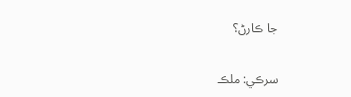جا ڪارڻ؟

سرڪي: ملڪ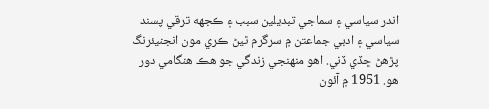اندر سياسي ۽ سماجي تبديلين سبب ۽ ڪجهه ترقي پسند سياسي ۽ ادبي جماعتن ۾ سرگرم ٿيڻ ڪري مون انجنيئرنگ پڙهڻ ڇڏي ڏني. اهو منهنجي زندگي جو هڪ هنگامي دور هو. 1951 ۾ آئون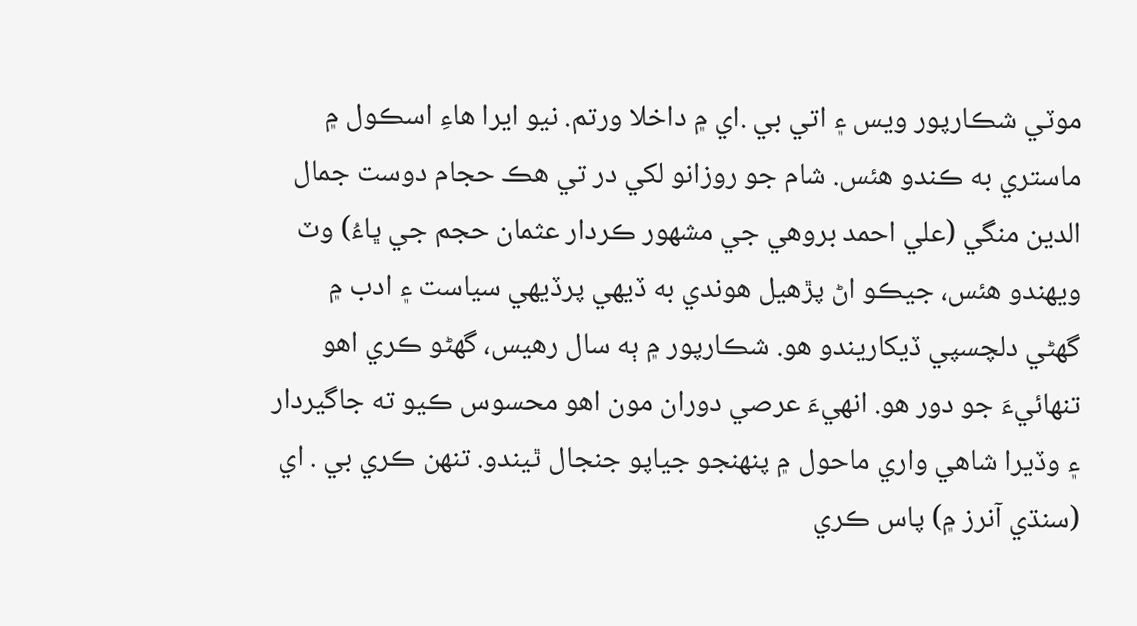موٽي شڪارپور ويس ۽ اتي بي .اي ۾ داخلا ورتم. نيو ايرا هاءِ اسڪول ۾ ماستري به ڪندو هئس. شام جو روزانو لکي در تي هڪ حجام دوست جمال الدين منگي (علي احمد بروهي جي مشهور ڪردار عثمان حجم جي ڀاءُ) وٽ ويهندو هئس، جيڪو اڻ پڙهيل هوندي به ڏيهي پرڏيهي سياست ۽ ادب ۾ گهڻي دلچسپي ڏيکاريندو هو. شڪارپور ۾ ٻه سال رهيس، گهڻو ڪري اهو تنهائيءَ جو دور هو. انهيءَ عرصي دوران مون اهو محسوس ڪيو ته جاگيردار ۽ وڏيرا شاهي واري ماحول ۾ پنهنجو جياپو جنجال ٿيندو. تنهن ڪري بي . اي (سنڌي آنرز ۾) پاس ڪري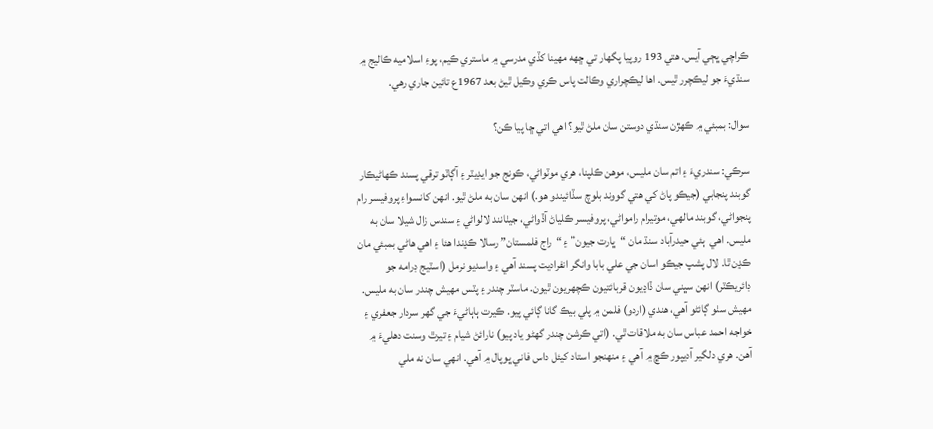ڪراچي ڀڄي آيس. هتي 193 روپيا پگهار تي ڇهه مهينا کڏي مدرسي ۾ ماستري ڪيم، پوءِ اسلاميه ڪاليج ۾ سنڌيءَ جو ليڪچرر ٿيس. اها ليڪچراري وڪالت پاس ڪري وڪيل ٿيڻ بعد 1967ع تائين جاري رهي.

سوال: بمبئي ۾ ڪهڙن سنڌي دوستن سان ملڻ ٿيو؟ اهي اتي ڇا پيا ڪن؟

سرڪي: سندريءَ ۽ اتم سان مليس، موهن ڪلپنا، هري موٽواڻي، ڪونج جو ايڊيٽر ۽ آڳاٽو ترقي پسند ڪهاڻيڪار گوبند پنجابي (جيڪو پاڻ کي هتي گووند بلوچ سڏائيندو هو.) انهن سان به ملڻ ٿيو. انهن کانسواءِ پروفيسر رام پنجواڻي، گوبند مالهي، موتيرام رامواڻي، پروفيسر ڪلياڻ آڏواڻي، جيٺانند لالواڻي ۽ سندس زال شيلا سان به مليس. اهي  ٻئي حيدرآباد سنڌ مان “ڀارت جيون” ۽ “راج فلمستان” رسالا ڪڍندا هئا ۽ اهي هاڻي بمبئي مان ڪڍن ٿا. لال پشپ جيڪو اسان جي علي بابا وانگر انفراديت پسند آهي ۽ واسديو نرمل (اسٽيج ڊرامه جو ڊائريڪٽر) انهن سڀني سان ڏاڍيون قربائتيون ڪچهريون ٿيون. ماسٽر چندر ۽ پٽس مهيش چندر سان به مليس. مهيش سٺو ڳائڻو آهي، هندي (اردو) فلمن ۾ پلي بيڪ گانا ڳائي پيو. ڪيرت ٻاٻاڻيءَ جي گهر سردار جعفري ۽ خواجه احمد عباس سان به ملاقات ٿي. (اتي ڪرشن چندر گهڻو ياد پيو) نارائڻ شيام ۽ تيرٿ وسنت دهليءَ ۾ آهن. هري دلگير آديپور ڪڇ ۾ آهي ۽ منهنجو استاد کيئل داس فاني ڀوپال ۾ آهي. انهي سان نه ملي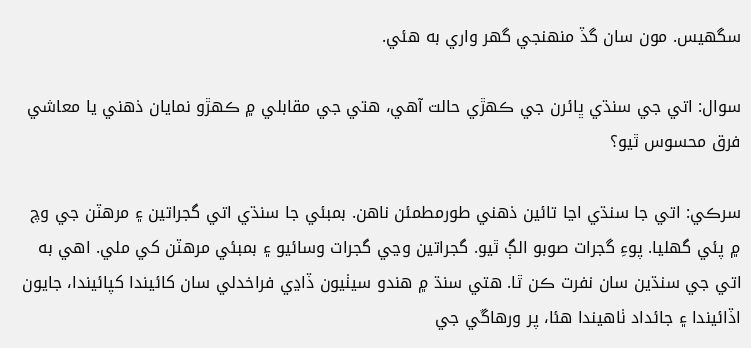سگهيس. مون سان گڏ منهنجي گهر واري به هئي.

سوال: اتي جي سنڌي ڀائرن جي ڪهڙي حالت آهي، هتي جي مقابلي ۾ ڪهڙو نمايان ذهني يا معاشي فرق محسوس ٿيو؟

سرڪي: اتي جا سنڌي اڃا تائين ذهني طورمطمئن ناهن. بمبئي جا سنڌي اتي گجراتين ۽ مرهٽن جي وچ ۾ پئي گهليا. پوءِ گجرات صوبو الڳ ٿيو. گجراتين وڃي گجرات وسائيو ۽ بمبئي مرهٽن کي ملي. اهي به اتي جي سنڌين سان نفرت ڪن ٿا. هتي سنڌ ۾ هندو سيٺيون ڏاڍي فراخدلي سان کائيندا کپائيندا، جايون اڏائيندا ۽ جائداد ٺاهيندا هئا، پر ورهاڱي جي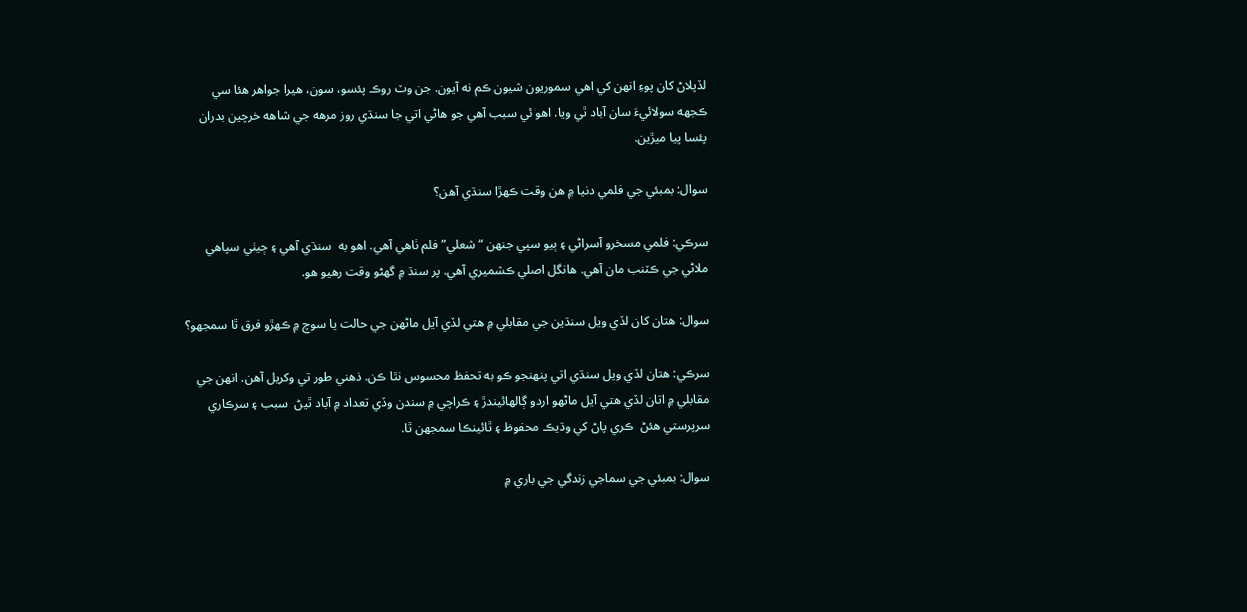لڏپلاڻ کان پوءِ انهن کي اهي سموريون شيون ڪم نه آيون. جن وٽ روڪ پئسو، سون، هيرا جواهر هئا سي ڪجهه سولائيءَ سان آباد ٿي ويا. اهو ئي سبب آهي جو هاڻي اتي جا سنڌي روز مرهه جي شاهه خرچين بدران پئسا پيا ميڙين.

سوال: بمبئي جي فلمي دنيا ۾ هن وقت ڪهڙا سنڌي آهن؟

سرڪي: فلمي مسخرو آسراڻي ۽ ٻيو سپي جنهن “شعلي” فلم ٺاهي آهي. اهو به  سنڌي آهي ۽ ڄيٺي سپاهي ملاڻي جي ڪٽنب مان آهي. هانگل اصلي ڪشميري آهي. پر سنڌ ۾ گهڻو وقت رهيو هو.

سوال: هتان کان لڏي ويل سنڌين جي مقابلي ۾ هتي لڏي آيل ماڻهن جي حالت يا سوچ ۾ ڪهڙو فرق ٿا سمجهو؟

سرڪي: هتان لڏي ويل سنڌي اتي پنهنجو ڪو به تحفظ محسوس نٿا ڪن. ذهني طور تي وکريل آهن. انهن جي مقابلي ۾ اتان لڏي هتي آيل ماڻهو اردو ڳالهائيندڙ ۽ ڪراچي ۾ سندن وڏي تعداد ۾ آباد ٿيڻ  سبب ۽ سرڪاري سرپرستي هئڻ  ڪري پاڻ کي وڌيڪ محفوظ ۽ ٿائينڪا سمجهن ٿا.

سوال: بمبئي جي سماجي زندگي جي باري ۾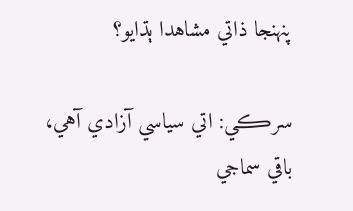پنهنجا ذاتي مشاهدا ٻڌايو؟

سرڪي: اتي سياسي آزادي آهي، باقي سماجي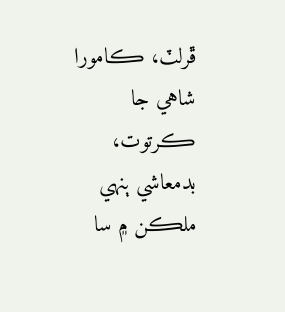ڦرلٽ، ڪامورا شاهي جا ڪرتوت، بدمعاشي ٻنهي ملڪن ۾ سا